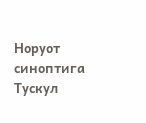Норуот синоптига Тускул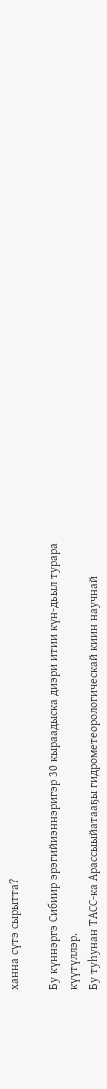ханна сүтэ сырытта?

Бу күннэргэ Сибиир эрэгийиэннэригэр 30 кыраадыска диэри итии күн-дьыл турара күүтүллэр.
Бу туһунан ТАСС-ка Арассыыйатааҕы гидрометеорологическай киин научнай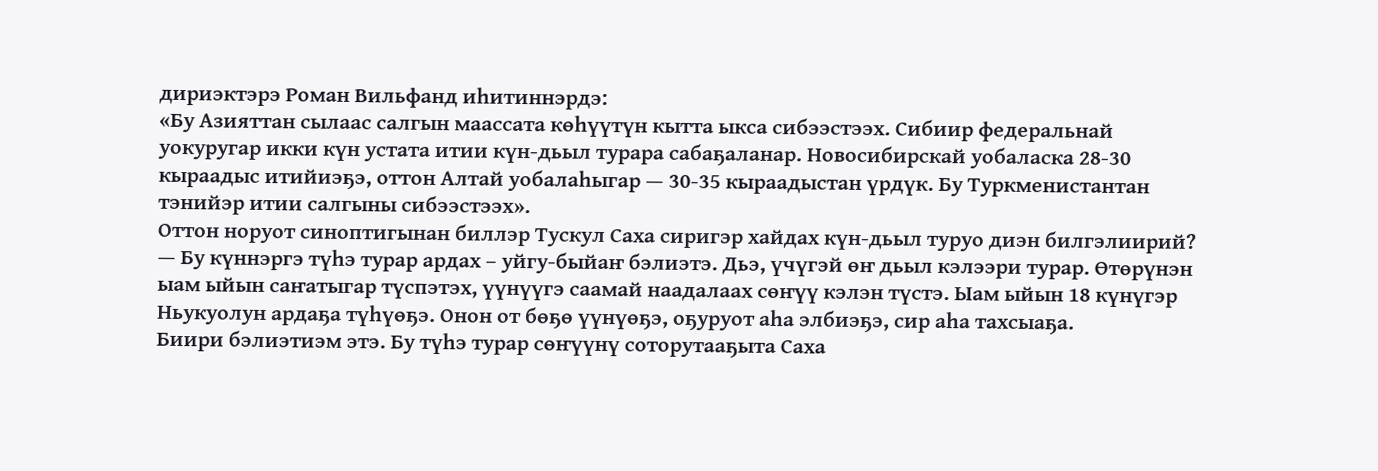дириэктэрэ Роман Вильфанд иһитиннэрдэ:
«Бу Азияттан сылаас салгын маассата көһүүтүн кытта ыкса сибээстээх. Сибиир федеральнай уокуругар икки күн устата итии күн-дьыл турара сабаҕаланар. Новосибирскай уобаласка 28-30 кыраадыс итийиэҕэ, оттон Алтай уобалаһыгар — 30-35 кыраадыстан үрдүк. Бу Туркменистантан тэнийэр итии салгыны сибээстээх».
Оттон норуот синоптигынан биллэр Тускул Саха сиригэр хайдах күн-дьыл туруо диэн билгэлиирий?
— Бу күннэргэ түһэ турар ардах – уйгу-быйаҥ бэлиэтэ. Дьэ, үчүгэй өҥ дьыл кэлээри турар. Өтөрүнэн ыам ыйын саҥатыгар түспэтэх, үүнүүгэ саамай наадалаах сөҥүү кэлэн түстэ. Ыам ыйын 18 күнүгэр Ньукуолун ардаҕа түһүөҕэ. Онон от бөҕө үүнүөҕэ, оҕуруот аһа элбиэҕэ, сир аһа тахсыаҕа.
Биири бэлиэтиэм этэ. Бу түһэ турар сөҥүүнү соторутааҕыта Саха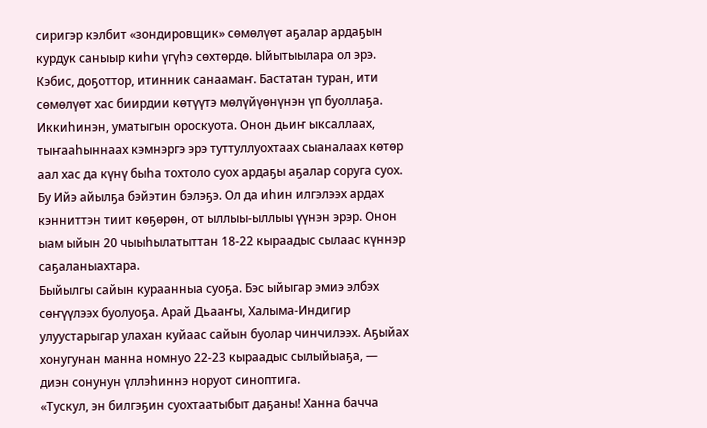сиригэр кэлбит «зондировщик» сөмөлүөт аҕалар ардаҕын курдук саныыр киһи үгүһэ сөхтөрдө. Ыйытыылара ол эрэ. Кэбис, доҕоттор, итинник санаамаҥ. Бастатан туран, ити сөмөлүөт хас биирдии көтүүтэ мөлүйүөнүнэн үп буоллаҕа. Иккиһинэн, уматыгын ороскуота. Онон дьиҥ ыксаллаах, тыҥааһыннаах кэмнэргэ эрэ туттуллуохтаах сыаналаах көтөр аал хас да күнү быһа тохтоло суох ардаҕы аҕалар соруга суох. Бу Ийэ айылҕа бэйэтин бэлэҕэ. Ол да иһин илгэлээх ардах кэнниттэн тиит көҕөрөн, от ыллыы-ыллыы үүнэн эрэр. Онон ыам ыйын 20 чыыһылатыттан 18-22 кыраадыс сылаас күннэр саҕаланыахтара.
Быйылгы сайын кураанныа суоҕа. Бэс ыйыгар эмиэ элбэх сөҥүүлээх буолуоҕа. Арай Дьааҥы, Халыма-Индигир улуустарыгар улахан куйаас сайын буолар чинчилээх. Аҕыйах хонугунан манна номнуо 22-23 кыраадыс сылыйыаҕа, — диэн сонунун үллэһиннэ норуот синоптига.
«Тускул, эн билгэҕин суохтаатыбыт даҕаны! Ханна бачча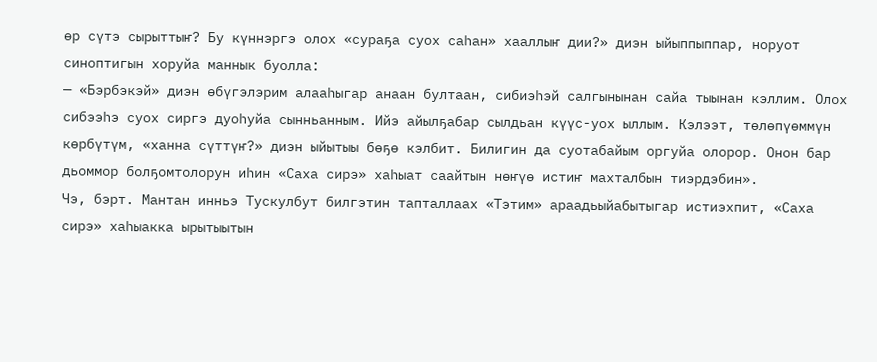өр сүтэ сырыттыҥ? Бу күннэргэ олох «сураҕа суох саһан» хааллыҥ дии?» диэн ыйыппыппар, норуот синоптигын хоруйа маннык буолла:
— «Бэрбэкэй» диэн өбүгэлэрим алааһыгар анаан бултаан, сибиэһэй салгынынан сайа тыынан кэллим. Олох сибээһэ суох сиргэ дуоһуйа сынньанным. Ийэ айылҕабар сылдьан күүс-уох ыллым. Кэлээт, төлөпүөммүн көрбүтүм, «ханна сүттүҥ?» диэн ыйытыы бөҕө кэлбит. Билигин да суотабайым оргуйа олорор. Онон бар дьоммор болҕомтолорун иһин «Саха сирэ» хаһыат саайтын нөҥүө истиҥ махталбын тиэрдэбин».
Чэ, бэрт. Мантан инньэ Тускулбут билгэтин тапталлаах «Тэтим» араадьыйабытыгар истиэхпит, «Саха сирэ» хаһыакка ырытыытын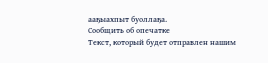ааҕыахпыт буоллаҕа.
Сообщить об опечатке
Текст, который будет отправлен нашим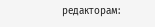редакторам: